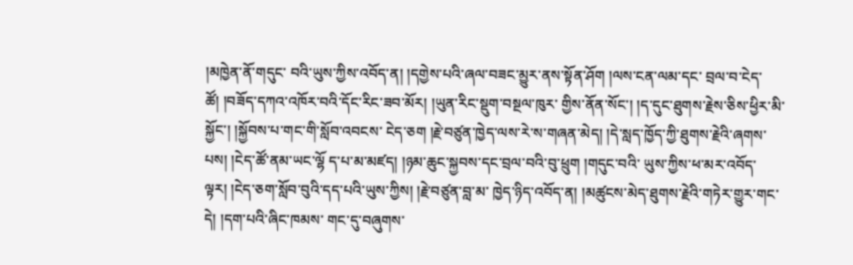།མཁྱེན་ནོ་གདུང་ བའི་ཡུས་ཀྱིས་འབོད་ན། །དགྱེས་པའི་ཞལ་བཟང་མྱུར་ནས་སྟོན་ཤོག །ལས་ངན་ལམ་དང་ བྲལ་བ་ངེད་ཚོ། །བཟོད་དཀའ་འཁོར་བའི་དོང་རིང་ཟབ་མོར། །ཡུན་རིང་སྡུག་བསྔལ་ཁུར་ གྱིས་ནོན་སོང་། །ད་དུང་ཐུགས་རྗེས་ཅིས་ཕྱིར་མི་སྐྱོང་། །སྐྱོབས་པ་གང་གི་སློབ་འབངས་ ངེད་ཅག །རྗེ་བཙུན་ཁྱེད་ལས་རེ་ས་གཞན་མེད། །དེ་སླད་ཁྱོད་ཀྱི་ཐུགས་རྗེའི་ཞགས་པས། །ངེད་ཚོ་ནམ་ཡང་ལྷོ ད་པ་མ་མཛད། །ཉམ་ཆུང་སྐྱབས་དང་བྲལ་བའི་བུ་ཕྲུག །གདུང་བའི་ ཡུས་ཀྱིས་ཕ་མར་འབོད་ལྟར། །ངེད་ཅག་སློབ་བུའི་དད་པའི་ཡུས་ཀྱིས། །རྗེ་བཙུན་བླ་མ་ ཁྱེད་ཉིད་འབོད་ན། །མཚུངས་མེད་ཐུགས་རྗེའི་གཏེར་གྱུར་གང་དེ། །དག་པའི་ཞིང་ཁམས་ གང་དུ་བཞུགས་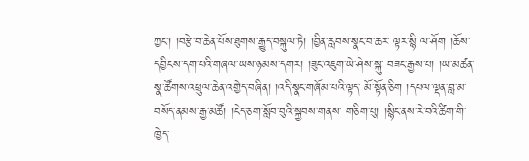ཀྱང་། །བརྩེ་བ་ཆེན་པོས་ཐུགས་རྒྱུད་བསྐུལ་ཏེ། །བྱིན་རླབས་སྣང་བ་ཆར་ ལྟར་སྙི ལ་ཤོག །ཆོས་དབྱིངས་དག་པའི་གཞལ་ཡས་ཉམས་དགར། །ཟུང་འཇུག་ཡེ་ཤེས་སྐུ་ བཟང་རྒྱས་པ། །ཡ་མཚན་སྣ་ཚོགས་འཕྲུལ་ཆེན་འགྱེད་བཞིན། །འདི་སྣང་གཞོམ་པའི་ལྟད་ མོ་སྟོན་ཅིག །དཔལ་ལྡན་བླ་མ་བསོད་ནམས་རྒྱ་མཚོ། །ངེད་ཅག་སློབ་བུའི་སྐྱབས་གནས་ གཅིག་པུ། །སྙིང་ནས་རེ་བའི་ཚིག་གི་ཁྱེད་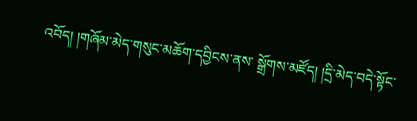འབོད། །གཞོམ་མེད་གསུང་མཆོག་དབྱིངས་ནས་ སྒྲོགས་མཛོད། །དྲི་མེད་བདེ་སྟོང་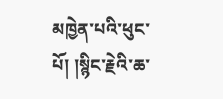མཁྱེན་པའི་ཕུང་པོ། །སྙིང་རྗེའི་ཆ་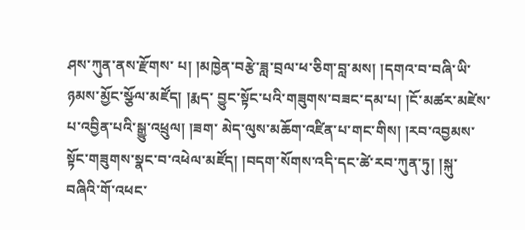ཤས་ཀུན་ནས་རྫོགས་ པ། །མཁྱེན་བརྩེ་ཟླ་བྲལ་ཕ་ཅིག་བླ་མས། །དགའ་བ་བཞི་ཡི་ཉམས་མྱོང་སྩོལ་མཛོད། །རྨད་ བྱུང་སྟོང་པའི་གཟུགས་བཟང་དམ་པ། །ངོ་མཚར་མཛེས་པ་འབྱིན་པའི་སྒྱུ་འཕྲུལ། །ཟག་ མེད་ལུས་མཆོག་འཛིན་པ་གང་གིས། །རབ་འབྱམས་སྟོང་གཟུགས་སྣང་བ་འཕེལ་མཛོད། །བདག་སོགས་འདི་དང་ཚེ་རབ་ཀུན་ཏུ། །སྐུ་བཞིའི་གོ་འཕང་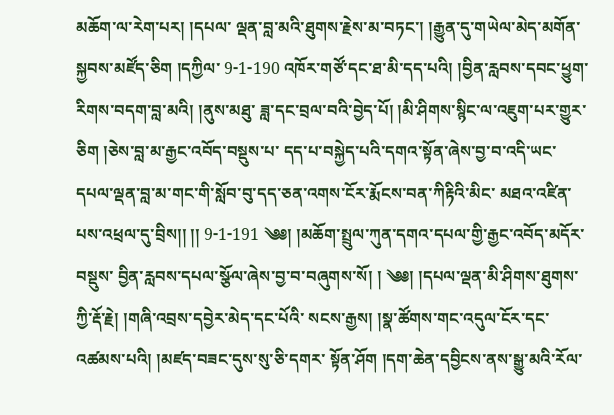མཆོག་ལ་རེག་པར། །དཔལ་ ལྡན་བླ་མའི་ཐུགས་རྗེས་མ་བཏང་། །རྒྱུན་དུ་གཡེལ་མེད་མགོན་སྐྱབས་མཛོད་ཅིག །དཀྱིལ་ 9-1-190 འཁོར་གཙོ་དང་ཐ་མི་དད་པའི། །བྱིན་རླབས་དབང་ཕྱུག་རིགས་བདག་བླ་མའི། །ནུས་མཐུ་ ཟླ་དང་བྲལ་བའི་བྱེད་པོ། །མི་ཤིགས་སྙིང་ལ་འཇུག་པར་གྱུར་ཅིག །ཅེས་བླ་མ་རྒྱང་འབོད་བསྡུས་པ་ དད་པ་བསྐྱེད་པའི་དགའ་སྟོན་ཞེས་བྱ་བ་འདི་ཡང་དཔལ་ལྡན་བླ་མ་གང་གི་སློབ་བུ་དད་ཅན་འགས་ངོར་རྨོངས་བན་ཀིརྟིའི་མིང་ མཐའ་འཛིན་པས་འཕྲལ་དུ་བྲིས།། །། 9-1-191 ༄༅། །མཆོག་སྤྲུལ་ཀུན་དགའ་དཔལ་གྱི་རྒྱང་འབོད་མདོར་བསྡུས་ བྱིན་རླབས་དཔལ་སྩོལ་ཞེས་བྱ་བ་བཞུགས་སོ། ། ༄༅། །དཔལ་ལྡན་མི་ཤིགས་ཐུགས་ཀྱི་རྡོ་རྗེ། །གཞི་འབྲས་དབྱེར་མེད་དང་པོའི་ སངས་རྒྱས། །སྣ་ཚོགས་གང་འདུལ་ངོར་དང་འཚམས་པའི། །མཛད་བཟང་དུས་སུ་ཅི་དགར་ སྟོན་ཤོག །དག་ཆེན་དབྱིངས་ནས་སྒྱུ་མའི་རོལ་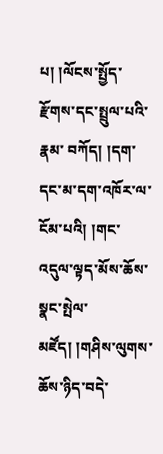པ། །ལོངས་སྤྱོད་རྫོགས་དང་སྤྲུལ་པའི་རྣམ་ བཀོད། །དག་དང་མ་དག་འཁོར་ལ་ངོམ་པའི། །གང་འདུལ་ལྟད་མོས་ཆོས་སྣང་སྤེལ་མཛོད། །གཤིས་ལུགས་ཆོས་ཉིད་བདེ་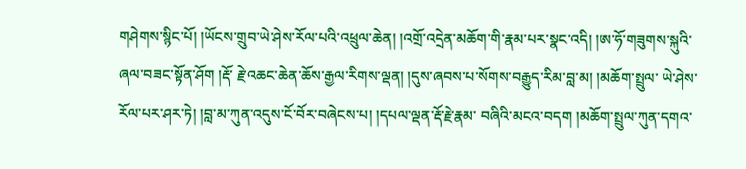གཤེགས་སྙིང་པོ། །ཡོངས་གྲུབ་ཡེ་ཤེས་རོལ་པའི་འཕྲུལ་ཆེན། །འགྲོ་འདྲེན་མཆོག་གི་རྣམ་པར་སྣང་འདི། །ཨ་ཧོ་གཟུགས་སྐུའི་ཞལ་བཟང་སྟོན་ཤོག །རྡོ་ རྗེ་འཆང་ཆེན་ཆོས་རྒྱལ་རིགས་ལྡན། །དུས་ཞབས་པ་སོགས་བརྒྱུད་རིམ་བླ་མ། །མཆོག་སྤྲུལ་ ཡེ་ཤེས་རོལ་པར་ཤར་ཏེ། །བླ་མ་ཀུན་འདུས་ངོ་བོར་བཞེངས་པ། །དཔལ་ལྡན་རྡོ་རྗེ་རྣམ་ བཞིའི་མངའ་བདག །མཆོག་སྤྲུལ་ཀུན་དགའ་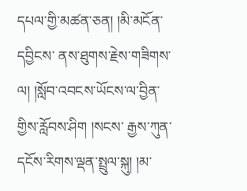དཔལ་གྱི་མཚན་ཅན། །མི་མངོན་དབྱིངས་ ནས་ཐུགས་རྗེས་གཟིགས་ལ། །སློབ་འབངས་ཡོངས་ལ་བྱིན་གྱིས་རློབས་ཤིག །སངས་ རྒྱས་ཀུན་དངོས་རིགས་ལྡན་སྤྲུལ་སྐུ། །མ་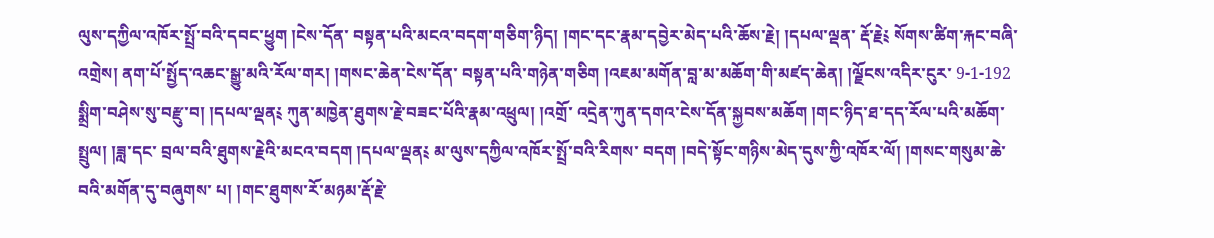ལུས་དཀྱིལ་འཁོར་སྤྲོ་བའི་དབང་ཕྱུག །ངེས་དོན་ བསྟན་པའི་མངའ་བདག་གཅིག་ཉིད། །གང་དང་རྣམ་དབྱེར་མེད་པའི་ཆོས་རྗེ། །དཔལ་ལྡན་ རྡོ་རྗེ༴ སོགས་ཚིག་རྐང་བཞི་འགྲེས། ནག་པོ་སྤྱོད་འཆང་སྒྱུ་མའི་རོལ་གར། །གསང་ཆེན་ངེས་དོན་ བསྟན་པའི་གཉེན་གཅིག །འཇམ་མགོན་བླ་མ་མཆོག་གི་མཛད་ཆེན། །ལྗོངས་འདིར་ངུར་ 9-1-192 སྨྲིག་བཤེས་སུ་བརྫུ་བ། །དཔལ་ལྡན༴ ཀུན་མཁྱེན་ཐུགས་རྗེ་བཟང་པོའི་རྣམ་འཕྲུལ། །འགྲོ་ འདྲེན་ཀུན་དགའ་ངེས་དོན་སྐྱབས་མཆོག །གང་ཉིད་ཐ་དད་རོལ་པའི་མཆོག་སྤྲུལ། །ཟླ་དང་ བྲལ་བའི་ཐུགས་རྗེའི་མངའ་བདག །དཔལ་ལྡན༴ མ་ལུས་དཀྱིལ་འཁོར་སྤྲོ་བའི་རིགས་ བདག །བདེ་སྟོང་གཉིས་མེད་དུས་ཀྱི་འཁོར་ལོ། །གསང་གསུམ་ཆེ་བའི་མགོན་དུ་བཞུགས་ པ། །གང་ཐུགས་རོ་མཉམ་རྡོ་རྗེ་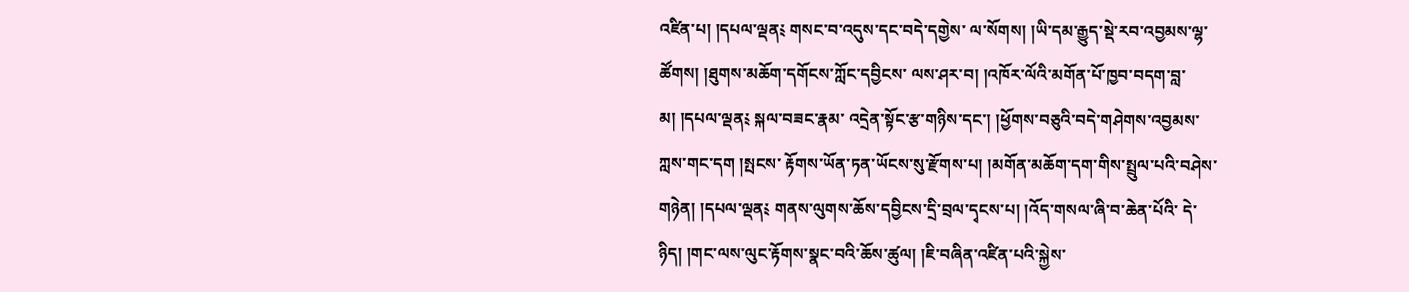འཛིན་པ། །དཔལ་ལྡན༴ གསང་བ་འདུས་དང་བདེ་དགྱེས་ ལ་སོགས། །ཡི་དམ་རྒྱུད་སྡེ་རབ་འབྱམས་ལྷ་ཚོགས། །ཐུགས་མཆོག་དགོངས་ཀློང་དབྱིངས་ ལས་ཤར་བ། །འཁོར་ལོའི་མགོན་པོ་ཁྱབ་བདག་བླ་མ། །དཔལ་ལྡན༴ སྐལ་བཟང་རྣམ་ འདྲེན་སྟོང་རྩ་གཉིས་དང་། །ཕྱོགས་བཅུའི་བདེ་གཤེགས་འབྱམས་ཀླས་གང་དག །སྤངས་ རྟོགས་ཡོན་ཏན་ཡོངས་སུ་རྫོགས་པ། །མགོན་མཆོག་དག་གིས་སྤྲུལ་པའི་བཤེས་གཉེན། །དཔལ་ལྡན༴ གནས་ལུགས་ཆོས་དབྱིངས་དྲི་བྲལ་དྭངས་པ། །འོད་གསལ་ཞི་བ་ཆེན་པོའི་ དེ་ཉིད། །གང་ལས་ལུང་རྟོགས་སྣང་བའི་ཆོས་ཚུལ། །ཇི་བཞིན་འཛིན་པའི་སྐྱེས་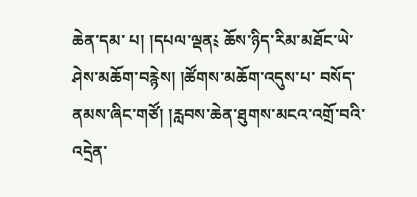ཆེན་དམ་ པ། །དཔལ་ལྡན༴ ཆོས་ཉིད་རིམ་མཐོང་ཡེ་ཤེས་མཆོག་བརྙེས། །ཚོགས་མཆོག་འདུས་པ་ བསོད་ནམས་ཞིང་གཙོ། །རླབས་ཆེན་ཐུགས་མངའ་འགྲོ་བའི་འདྲེན་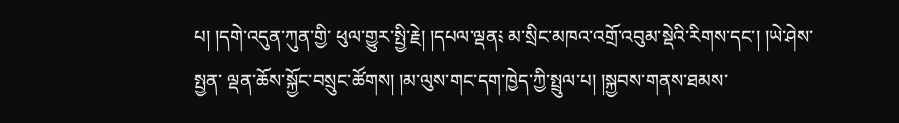པ། །དགེ་འདུན་ཀུན་གྱི་ ཕུལ་གྱུར་སྤྱི་རྗེ། །དཔལ་ལྡན༴ མ་སྲིང་མཁའ་འགྲོ་འབུམ་སྡེའི་རིགས་དང་། །ཡེ་ཤེས་སྤྱན་ ལྡན་ཆོས་སྐྱོང་བསྲུང་ཚོགས། །མ་ལུས་གང་དག་ཁྱེད་ཀྱི་སྤྲུལ་པ། །སྐྱབས་གནས་ཐམས་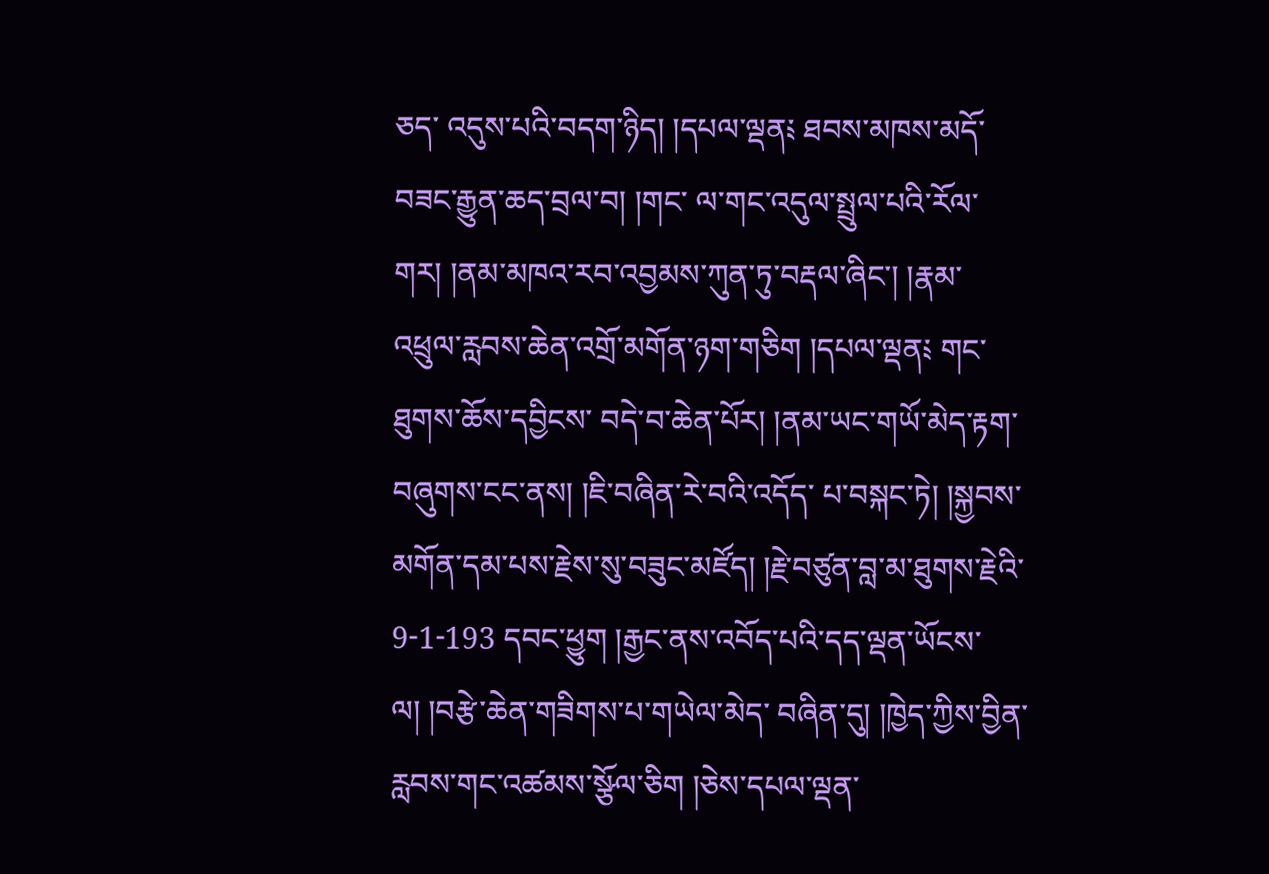ཅད་ འདུས་པའི་བདག་ཉིད། །དཔལ་ལྡན༴ ཐབས་མཁས་མདོ་བཟང་རྒྱུན་ཆད་བྲལ་བ། །གང་ ལ་གང་འདུལ་སྤྲུལ་པའི་རོལ་གར། །ནམ་མཁའ་རབ་འབྱམས་ཀུན་ཏུ་བརྡལ་ཞིང་། །རྣམ་ འཕྲུལ་རླབས་ཆེན་འགྲོ་མགོན་ཉག་གཅིག །དཔལ་ལྡན༴ གང་ཐུགས་ཆོས་དབྱིངས་ བདེ་བ་ཆེན་པོར། །ནམ་ཡང་གཡོ་མེད་རྟག་བཞུགས་ངང་ནས། །ཇི་བཞིན་རེ་བའི་འདོད་ པ་བསྐང་ཏེ། །སྐྱབས་མགོན་དམ་པས་རྗེས་སུ་བཟུང་མཛོད། །རྗེ་བཙུན་བླ་མ་ཐུགས་རྗེའི་ 9-1-193 དབང་ཕྱུག །རྒྱང་ནས་འབོད་པའི་དད་ལྡན་ཡོངས་ལ། །བརྩེ་ཆེན་གཟིགས་པ་གཡེལ་མེད་ བཞིན་དུ། །ཁྱེད་ཀྱིས་བྱིན་རླབས་གང་འཚམས་སྩོལ་ཅིག །ཅེས་དཔལ་ལྡན་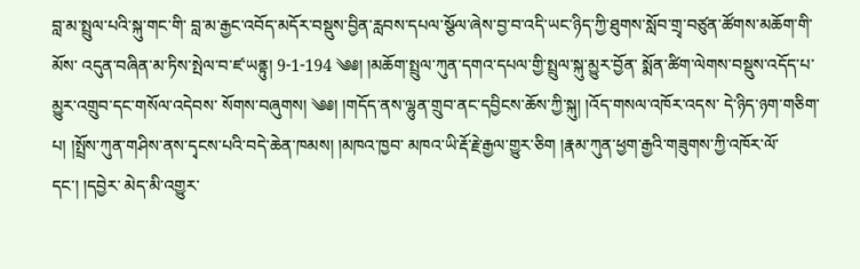བླ་མ་སྤྲུལ་པའི་སྐུ་གང་གི་ བླ་མ་རྒྱང་འབོད་མདོར་བསྡུས་བྱིན་རླབས་དཔལ་སྩོལ་ཞེས་བྱ་བ་འདི་ཡང་ཉིད་ཀྱི་ཐུགས་སློབ་གྲྭ་བཙུན་ཚོགས་མཆོག་གི་མོས་ འདུན་བཞིན་མ་ཏིས་སྤེལ་བ་ཛ་ཡནྟུ། 9-1-194 ༄༅། །མཆོག་སྤྲུལ་ཀུན་དགའ་དཔལ་གྱི་སྤྲུལ་སྐུ་མྱུར་བྱོན་ སྨོན་ཚིག་ལེགས་བསྡུས་འདོད་པ་ མྱུར་འགྲུབ་དང་གསོལ་འདེབས་ སོགས་བཞུགས། ༄༅། །གདོད་ནས་ལྷུན་གྲུབ་ནང་དབྱིངས་ཆོས་ཀྱི་སྐུ། །འོད་གསལ་འཁོར་འདས་ དེ་ཉིད་ཉག་གཅིག་པ། །སྤྲོས་ཀུན་གཤིས་ནས་དྭངས་པའི་བདེ་ཆེན་ཁམས། །མཁའ་ཁྱབ་ མཁའ་ཡི་རྡོ་རྗེ་རྒྱལ་གྱུར་ཅིག །རྣམ་ཀུན་ཕྱག་རྒྱའི་གཟུགས་ཀྱི་འཁོར་ལོ་དང་། །དབྱེར་ མེད་མི་འགྱུར་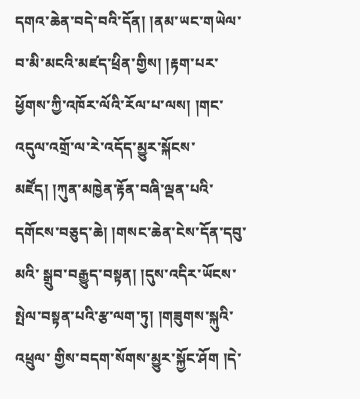དགའ་ཆེན་བདེ་བའི་དོན། །ནམ་ཡང་གཡེལ་བ་མི་མངའི་མཛད་ཕྲིན་གྱིས། །རྟག་པར་ཕྱོགས་ཀྱི་འཁོར་ལོའི་རོལ་པ་ལས། །གང་འདུལ་འགྲོ་ལ་རེ་འདོད་མྱུར་སྐོངས་ མཛོད། །ཀུན་མཁྱེན་རྟོན་བཞི་ལྡན་པའི་དགོངས་བཅུད་ཆེ། །གསང་ཆེན་ངེས་དོན་དབུ་མའི་ སྒྲུབ་བརྒྱུད་བསྟན། །དུས་འདིར་ཡོངས་སྤེལ་བསྟན་པའི་རྩ་ལག་ཏུ། །གཟུགས་སྐུའི་འཕྲུལ་ གྱིས་བདག་སོགས་མྱུར་སྐྱོང་ཤོག །དེ་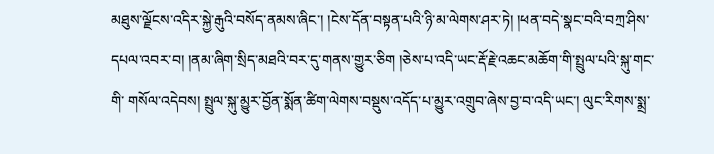མཐུས་ལྗོངས་འདིར་སྐྱེ་རྒུའི་བསོད་ནམས་ཞིང་། །ངེས་དོན་བསྟན་པའི་ཉི་མ་ལེགས་ཤར་ཏེ། །ཕན་བདེ་སྣང་བའི་བཀྲ་ཤིས་དཔལ་འབར་བ། །ནམ་ཞིག་སྲིད་མཐའི་བར་དུ་གནས་གྱུར་ཅིག །ཅེས་པ་འདི་ཡང་རྡོ་རྗེ་འཆང་མཆོག་གི་སྤྲུལ་པའི་སྐུ་གང་གི་ གསོལ་འདེབས། སྤྲུལ་སྐུ་མྱུར་བྱོན་སྨོན་ཚིག་ལེགས་བསྡུས་འདོད་པ་མྱུར་འགྲུབ་ཞེས་བྱ་བ་འདི་ཡང་། ལུང་རིགས་སྨྲ་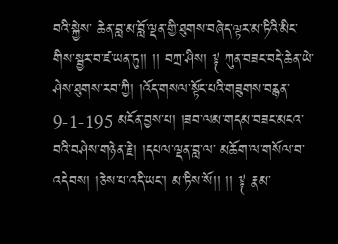བའི་སྐྱེས་ ཆེན་བླ་མ་བློ་ལྡན་གྱི་ཐུགས་བཞེད་ལྟར་མ་ཏིའི་མིང་གིས་སྦྱར་བ་ཛ་ཡན་ཏུ།། །། བཀྲ་ཤིས། ༈ ཀུན་བཟང་བདེ་ཆེན་ཡེ་ཤེས་ཐུགས་རབ་ཀྱི། །འོད་གསལ་སྟོང་པའི་གཟུགས་བརྙན་ 9-1-195 མངོན་བྱས་པ། །ཟབ་ལམ་གདམ་བཟང་མངའ་བའི་བཤེས་གཉེན་རྗེ། །དཔལ་ལྡན་བླ་ལ་ མཆོག་ལ་གསོལ་བ་འདེབས། །ཅེས་པ་འདི་ཡང་། མ་ཏིས་སོ།། །། ༈ རྣམ་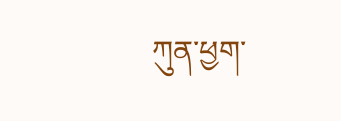ཀུན་ཕྱག་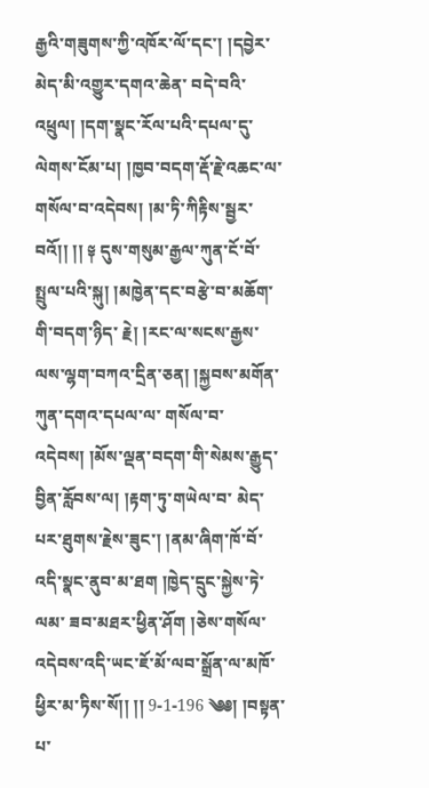རྒྱའི་གཟུགས་ཀྱི་འཁོར་ལོ་དང་། །དབྱེར་མེད་མི་འགྱུར་དགའ་ཆེན་ བདེ་བའི་འཕྲུལ། །དག་སྣང་རོལ་པའི་དཔལ་དུ་ལེགས་ངོམ་པ། །ཁྱབ་བདག་རྡོ་རྗེ་འཆང་ལ་ གསོལ་བ་འདེབས། །མ་ཏི་ཀིརྟིས་སྦྱར་བའོ།། །། ༈ དུས་གསུམ་རྒྱལ་ཀུན་ངོ་བོ་སྤྲུལ་པའི་སྐུ། །མཁྱེན་དང་བརྩེ་བ་མཆོག་གི་བདག་ཉིད་ རྗེ། །རང་ལ་སངས་རྒྱས་ལས་ལྷག་བཀའ་དྲིན་ཅན། །སྐྱབས་མགོན་ཀུན་དགའ་དཔལ་ལ་ གསོལ་བ་འདེབས། །མོས་ལྡན་བདག་གི་སེམས་རྒྱུད་བྱིན་རློབས་ལ། །རྟག་ཏུ་གཡེལ་བ་ མེད་པར་ཐུགས་རྗེས་ཟུང་། །ནམ་ཞིག་ཁོ་བོ་འདི་སྣང་ནུབ་མ་ཐག །ཁྱེད་དྲུང་སྐྱེས་ཏེ་ལམ་ ཟབ་མཐར་ཕྱིན་ཤོག །ཅེས་གསོལ་འདེབས་འདི་ཡང་ཇོ་མོ་ལབ་སྒྲོན་ལ་མཁོ་ཕྱིར་མ་ཏིས་སོ།། །། 9-1-196 ༄༅། །བསྟན་པ་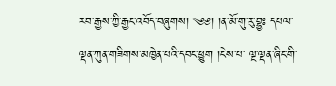རབ་རྒྱས་ཀྱི་རྒྱང་འབོད་བཞུགས། ༄༅། །ན་མོ་གུ་རུ་བྷྱཿ དཔལ་ལྡན་ཀུན་གཟིགས་མཁྱེན་པའི་དབང་ཕྱུག །ངེས་པ་ ལྔ་ལྡན་ཞིང་གི་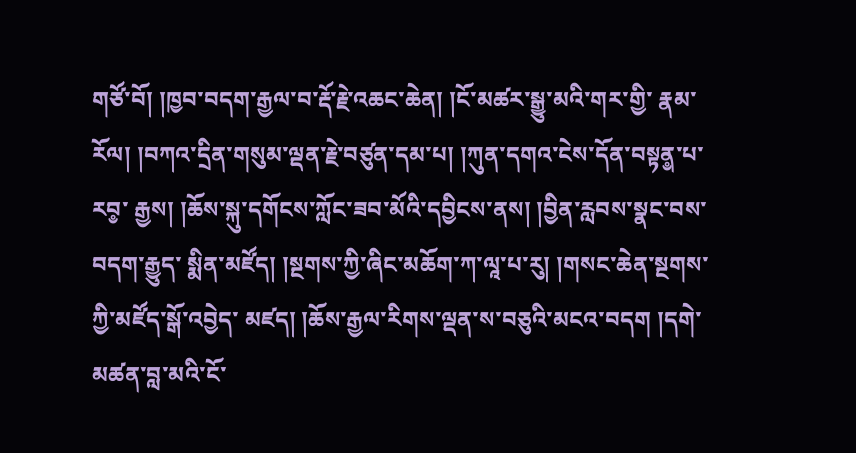གཙོ་བོ། །ཁྱབ་བདག་རྒྱལ་བ་རྡོ་རྗེ་འཆང་ཆེན། །ངོ་མཚར་སྒྱུ་མའི་གར་གྱི་ རྣམ་རོལ། །བཀའ་དྲིན་གསུམ་ལྡན་རྗེ་བཙུན་དམ་པ། །ཀུན་དགའ་ངེས་དོན་བསྟན༵་པ་རབ༵་ རྒྱས། །ཆོས་སྐུ་དགོངས་ཀློང་ཟབ་མོའི་དབྱིངས་ནས། །བྱིན་རླབས་སྣང་བས་བདག་རྒྱུད་ སྨིན་མཛོད། །སྔགས་ཀྱི་ཞིང་མཆོག་ཀ་ལཱ་པ་རུ། །གསང་ཆེན་སྔགས་ཀྱི་མཛོད་སྒོ་འབྱེད་ མཛད། །ཆོས་རྒྱལ་རིགས་ལྡན་ས་བཅུའི་མངའ་བདག །དགེ་མཚན་བླ་མའི་ངོ་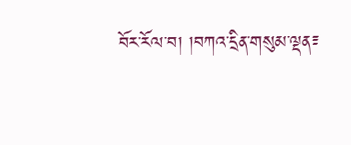བོར་རོལ་བ། །བཀའ་དྲིན་གསུམ་ལྡན༴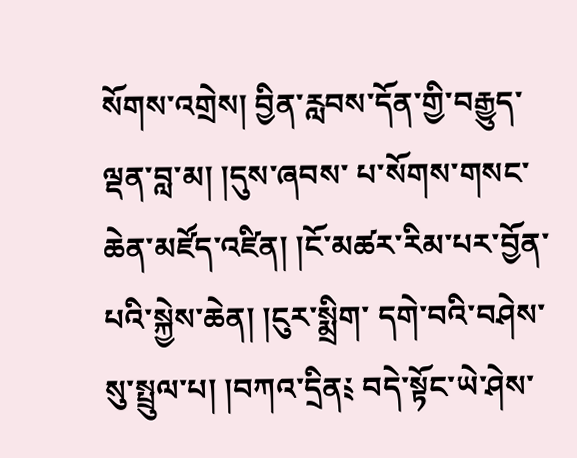སོགས་འགྲེས། བྱིན་རླབས་དོན་གྱི་བརྒྱུད་ལྡན་བླ་མ། །དུས་ཞབས་ པ་སོགས་གསང་ཆེན་མཛོད་འཛིན། །ངོ་མཚར་རིམ་པར་བྱོན་པའི་སྐྱེས་ཆེན། །ངུར་སྨྲིག་ དགེ་བའི་བཤེས་སུ་སྤྲུལ་པ། །བཀའ་དྲིན༴ བདེ་སྟོང་ཡེ་ཤེས་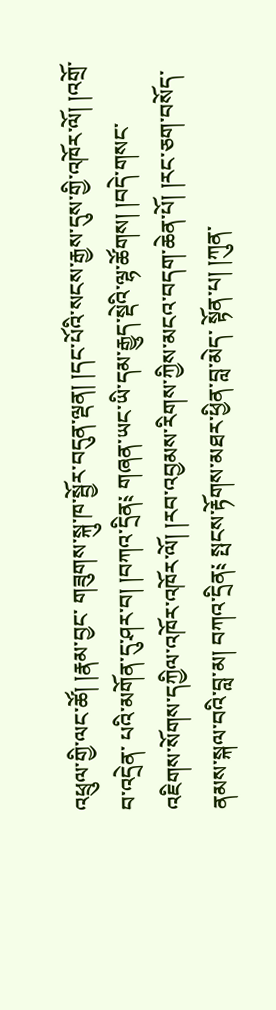འཕྲུལ་གྱི་ལང་ཚོ། །རྣམ་བྱང་ གཟུགས་སྐུ་ཁ་སྦྱོར་བདུན་ལྡན། །དང་པོའི་སངས་རྒྱས་དུས་གྱི་འཁོར་ལོ། །འགྲོ་བ་འདྲེན་ པའི་མགོན་དུ་ཤར་བ། །བཀའ་དྲིན༴ གཞན་ཡང་ཡི་དམ་རྒྱུད་སྡེའི་ལྷ་ཚོགས། །བདེ་གསང་ འཇིགས་སོགས་དཀྱིལ་འཁོར་འཁོར་ལོ། །རབ་འབྱམས་རིགས་ཀྱིས་མངའ་བདག་ཆེན་པོ། །རང་ཅག་བསོད་ནམས་སྐལ་བའི་བླ་མ། བཀའ་དྲིན༴ སྤངས་རྟོགས་མཐར་ཕྱིན་བླ་མེད་ སྟོན་པ། །ཀུན་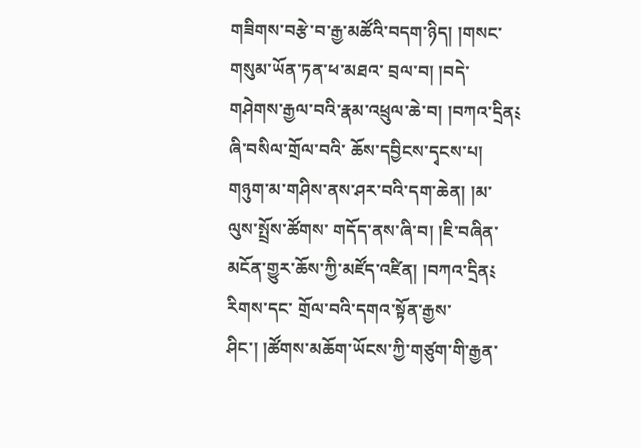གཟིགས་བརྩེ་བ་རྒྱ་མཚོའི་བདག་ཉིད། །གསང་གསུམ་ཡོན་ཏན་ཕ་མཐའ་ བྲལ་བ། །བདེ་གཤེགས་རྒྱལ་བའི་རྣམ་འཕྲུལ་ཆེ་བ། །བཀའ་དྲིན༴ ཞི་བསིལ་གྲོལ་བའི་ ཆོས་དབྱིངས་དྭངས་པ། གཉུག་མ་གཤིས་ནས་ཤར་བའི་དག་ཆེན། །མ་ལུས་སྤྲོས་ཚོགས་ གདོད་ནས་ཞི་བ། །ཇི་བཞིན་མངོན་གྱུར་ཆོས་ཀྱི་མཛོད་འཛིན། །བཀའ་དྲིན༴ རིགས་དང་ གྲོལ་བའི་དགའ་སྟོན་རྒྱས་ཤིང་། །ཚོགས་མཆོག་ཡོངས་ཀྱི་གཙུག་གི་རྒྱན་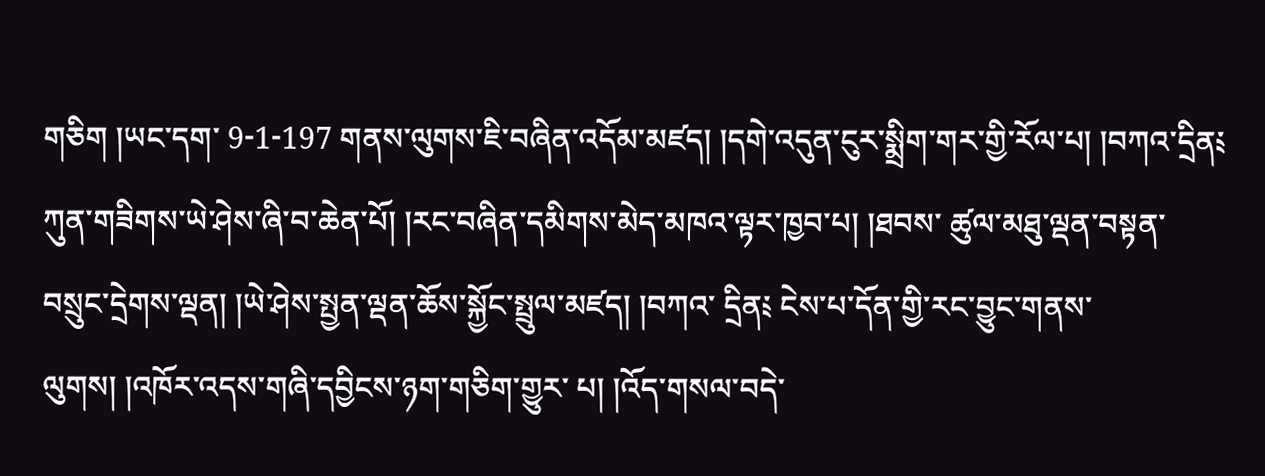གཅིག །ཡང་དག་ 9-1-197 གནས་ལུགས་ཇི་བཞིན་འདོམ་མཛད། །དགེ་འདུན་ངུར་སྨྲིག་གར་གྱི་རོལ་པ། །བཀའ་དྲིན༴ ཀུན་གཟིགས་ཡེ་ཤེས་ཞི་བ་ཆེན་པོ། །རང་བཞིན་དམིགས་མེད་མཁའ་ལྟར་ཁྱབ་པ། །ཐབས་ ཚུལ་མཐུ་ལྡན་བསྟན་བསྲུང་དྲེགས་ལྡན། །ཡེ་ཤེས་སྤྱན་ལྡན་ཆོས་སྐྱོང་སྤྲུལ་མཛད། །བཀའ་ དྲིན༴ ངེས་པ་དོན་གྱི་རང་བྱུང་གནས་ལུགས། །འཁོར་འདས་གཞི་དབྱིངས་ཉག་གཅིག་གྱུར་ པ། །འོད་གསལ་བདེ་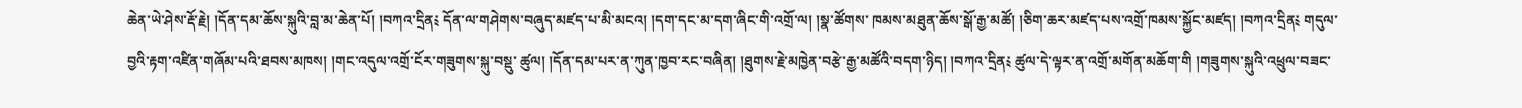ཆེན་ཡེ་ཤེས་རྡོ་རྗེ། །དོན་དམ་ཆོས་སྐུའི་བླ་མ་ཆེན་པོ། །བཀའ་དྲིན༴ དོན་ལ་གཤེགས་བཞུད་མཛད་པ་མི་མངའ། །དག་དང་མ་དག་ཞིང་གི་འགྲོ་ལ། །སྣ་ཚོགས་ ཁམས་མཐུན་ཆོས་སྒོ་རྒྱ་མཚོ། །ཅིག་ཆར་མཛད་པས་འགྲོ་ཁམས་སྐྱོང་མཛད། །བཀའ་དྲིན༴ གདུལ་བྱའི་རྟག་འཛིན་གཞོམ་པའི་ཐབས་མཁས། །གང་འདུལ་འགྲོ་ངོར་གཟུགས་སྐུ་བསྡུ་ ཚུལ། །དོན་དམ་པར་ན་ཀུན་ཁྱབ་རང་བཞིན། །ཐུགས་རྗེ་མཁྱེན་བརྩེ་རྒྱ་མཚོའི་བདག་ཉིད། །བཀའ་དྲིན༴ ཚུལ་དེ་ལྟར་ན་འགྲོ་མགོན་མཆོག་གི །གཟུགས་སྐུའི་འཕྲུལ་བཟང་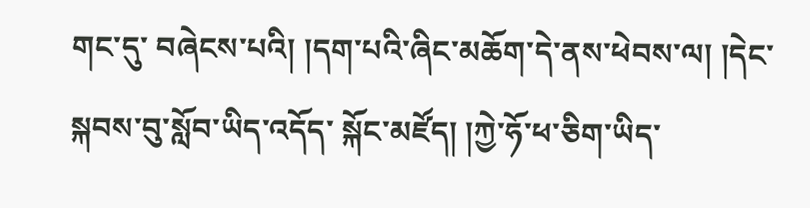གང་དུ་ བཞེངས་པའི། །དག་པའི་ཞིང་མཆོག་དེ་ནས་ཕེབས་ལ། །དེང་སྐབས་བུ་སློབ་ཡིད་འདོད་ སྐོང་མཛོད། །ཀྱེ་ཧོ་ཕ་ཅིག་ཡིད་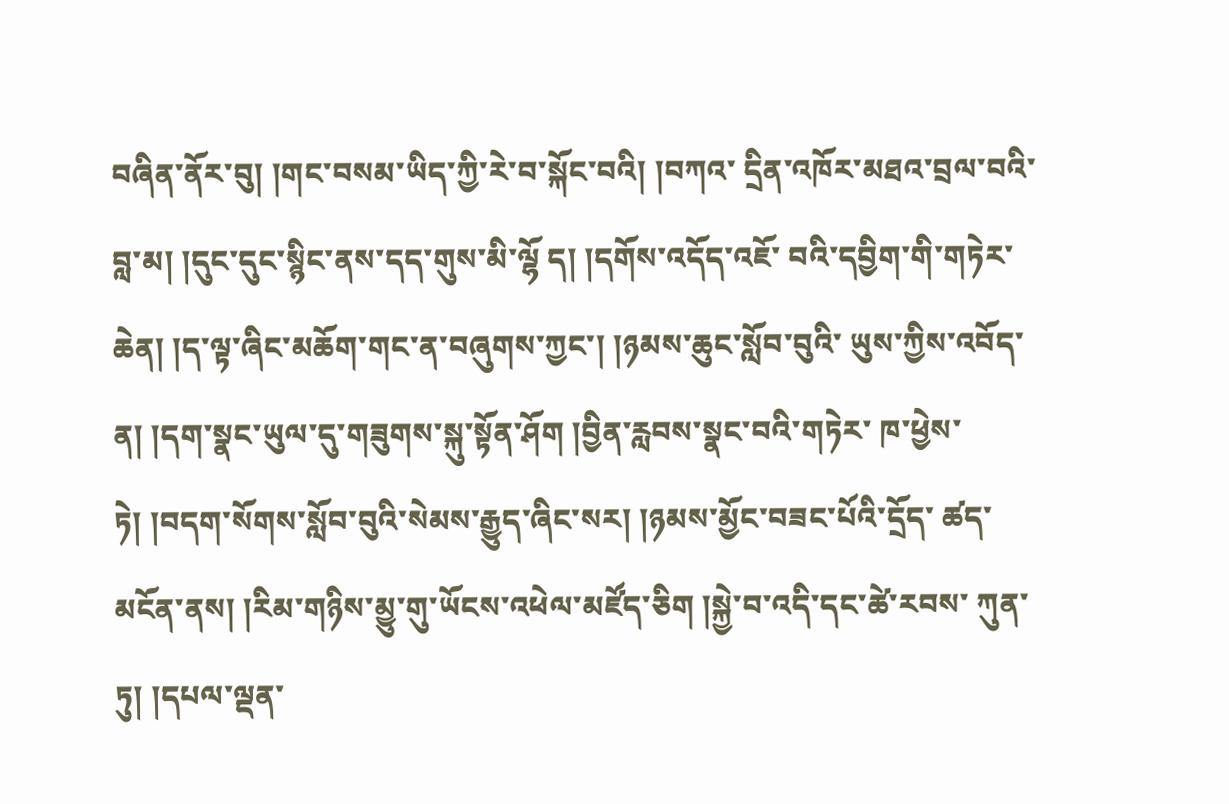བཞིན་ནོར་བུ། །གང་བསམ་ཡིད་ཀྱི་རེ་བ་སྐོང་བའི། །བཀའ་ དྲིན་འཁོར་མཐའ་བྲལ་བའི་བླ་མ། །དུང་དུང་སྙིང་ནས་དད་གུས་མི་ལྷོ ད། །དགོས་འདོད་འཇོ་ བའི་དབྱིག་གི་གཏེར་ཆེན། །ད་ལྟ་ཞིང་མཆོག་གང་ན་བཞུགས་ཀྱང་། །ཉམས་ཆུང་སློབ་བུའི་ ཡུས་ཀྱིས་འབོད་ན། །དག་སྣང་ཡུལ་དུ་གཟུགས་སྐུ་སྟོན་ཤོག །བྱིན་རླབས་སྣང་བའི་གཏེར་ ཁ་ཕྱེས་ཏེ། །བདག་སོགས་སློབ་བུའི་སེམས་རྒྱུད་ཞིང་སར། །ཉམས་མྱོང་བཟང་པོའི་དྲོད་ ཚད་མངོན་ནས། །རིམ་གཉིས་མྱུ་གུ་ཡོངས་འཕེལ་མཛོད་ཅིག །སྐྱེ་བ་འདི་དང་ཚེ་རབས་ ཀུན་ཏུ། །དཔལ་ལྡན་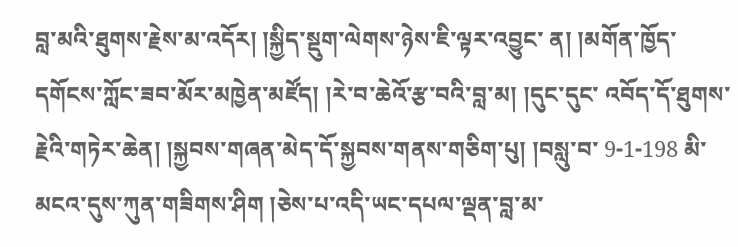བླ་མའི་ཐུགས་རྗེས་མ་འདོར། །སྐྱིད་སྡུག་ལེགས་ཉེས་ཇི་ལྟར་འབྱུང་ ན། །མགོན་ཁྱོད་དགོངས་ཀློང་ཟབ་མོར་མཁྱེན་མཛོད། །རེ་བ་ཆེའོ་རྩ་བའི་བླ་མ། །དུང་དུང་ འབོད་དོ་ཐུགས་རྗེའི་གཏེར་ཆེན། །སྐྱབས་གཞན་མེད་དོ་སྐྱབས་གནས་གཅིག་པུ། །བསླུ་བ་ 9-1-198 མི་མངའ་དུས་ཀུན་གཟིགས་ཤིག །ཅེས་པ་འདི་ཡང་དཔལ་ལྡན་བླ་མ་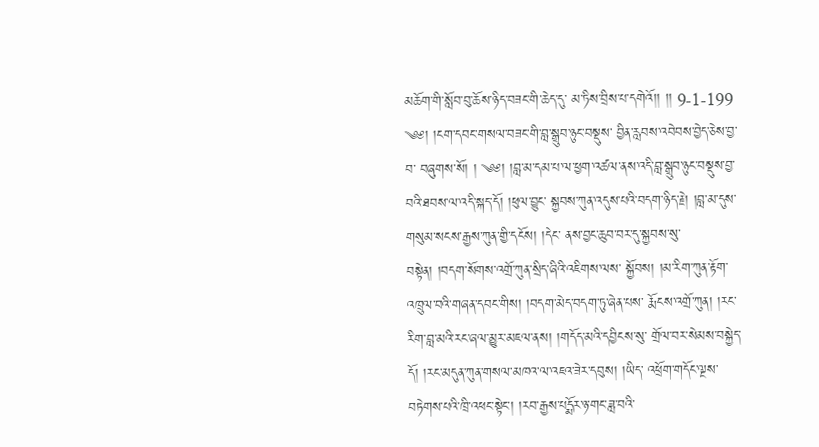མཆོག་གི་སློབ་བུ་ཆོས་ཉིད་བཟང་གི་ཆེད་དུ་ མ་ཏིས་བྲིས་པ་དགེའོ།། །། 9-1-199 ༄༅། །ངག་དབང་གསལ་བཟང་གི་བླ་སྒྲུབ་ཉུང་བསྡུས་ བྱིན་རླབས་འབེབས་བྱེད་ཅེས་བྱ་བ་ བཞུགས་སོ། ། ༄༅། །བླ་མ་དམ་པ་ལ་ཕྱག་འཚལ་ནས་འདི་བླ་སྒྲུབ་ཉུང་བསྡུས་བྱ་བའི་ཐབས་ལ་འདི་སྐད་དོ། །ཕུལ་བྱུང་ སྐྱབས་ཀུན་འདུས་པའི་བདག་ཉིད་རྗེ། །བླ་མ་དུས་གསུམ་སངས་རྒྱས་ཀུན་གྱི་དངོས། །དེང་ ནས་བྱང་ཆུབ་བར་དུ་སྐྱབས་སུ་བསྟེན། །བདག་སོགས་འགྲོ་ཀུན་སྲིད་ཞིའི་འཇིགས་ལས་ སྐྱོབས། །མ་རིག་ཀུན་རྟོག་འཁྲུལ་བའི་གཞན་དབང་གིས། །བདག་མེད་བདག་ཏུ་ཞེན་པས་ རྨོངས་འགྲོ་ཀུན། །རང་རིག་བླ་མའི་རང་ཞལ་མྱུར་མཇལ་ནས། །གདོད་མའི་དབྱིངས་སུ་ གྲོལ་བར་སེམས་བསྐྱེད་དོ། །རང་མདུན་ཀུན་གསལ་མཁའ་ལ་འཇའ་ཟེར་དབུས། །ཡིད་ འཕྲོག་གདོང་ལྔས་བཏེགས་པའི་ཁྲི་འཕང་སྟེང་། །རབ་རྒྱས་པདྨོར་ཉ་གང་ཟླ་བའི་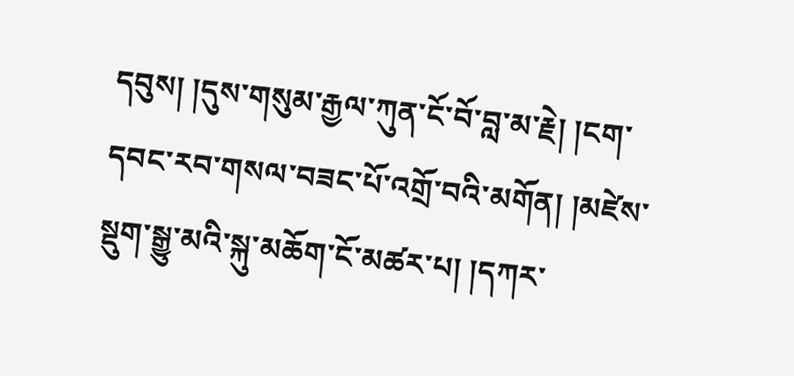དབུས། །དུས་གསུམ་རྒྱལ་ཀུན་ངོ་བོ་བླ་མ་རྗེ། །ངག་དབང་རབ་གསལ་བཟང་པོ་འགྲོ་བའི་མགོན། །མཛེས་སྡུག་སྒྱུ་མའི་སྐུ་མཆོག་ངོ་མཚར་པ། །དཀར་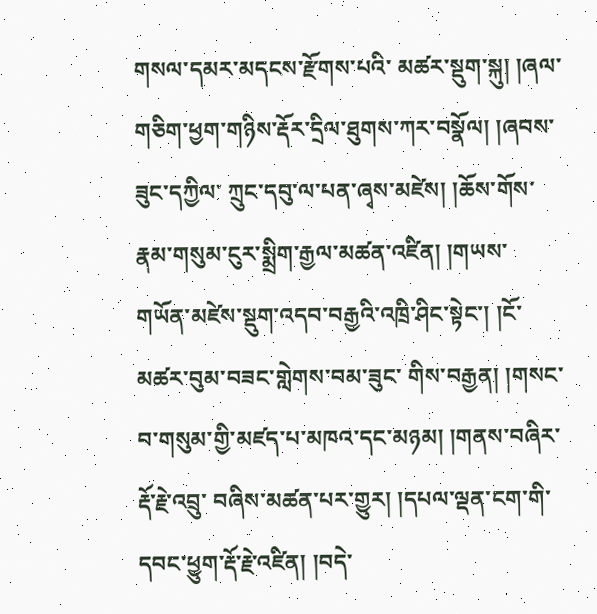གསལ་དམར་མདངས་རྫོགས་པའི་ མཚར་སྡུག་སྐུ། །ཞལ་གཅིག་ཕྱག་གཉིས་རྡོར་དྲིལ་ཐུགས་ཀར་བསྣོལ། །ཞབས་ཟུང་དཀྱིལ་ ཀྲུང་དབུ་ལ་པན་ཞྭས་མཛེས། །ཆོས་གོས་རྣམ་གསུམ་ངུར་སྨྲིག་རྒྱལ་མཚན་འཛིན། །གཡས་ གཡོན་མཛེས་སྡུག་འདབ་བརྒྱའི་འཁྲི་ཤིང་སྟེང་། །ངོ་མཚར་བུམ་བཟང་གླེགས་བམ་ཟུང་ གིས་བརྒྱན། །གསང་བ་གསུམ་གྱི་མཛད་པ་མཁའ་དང་མཉམ། །གནས་བཞིར་རྡོ་རྗེ་འབྲུ་ བཞིས་མཚན་པར་གྱུར། །དཔལ་ལྡན་ངག་གི་དབང་ཕྱུག་རྡོ་རྗེ་འཛིན། །བདེ་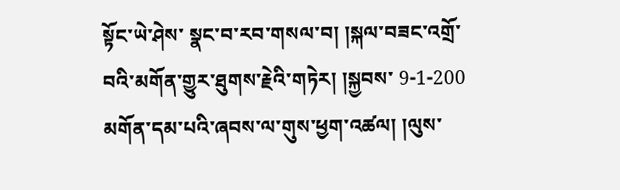སྟོང་ཡེ་ཤེས་ སྣང་བ་རབ་གསལ་བ། །སྐལ་བཟང་འགྲོ་བའི་མགོན་གྱུར་ཐུགས་རྗེའི་གཏེར། །སྐྱབས་ 9-1-200 མགོན་དམ་པའི་ཞབས་ལ་གུས་ཕྱག་འཚལ། །ལུས་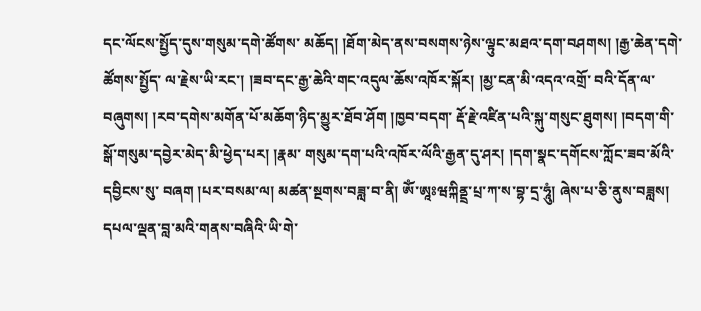དང་ལོངས་སྤྱོད་དུས་གསུམ་དགེ་ཚོགས་ མཆོད། །ཐོག་མེད་ནས་བསགས་ཉེས་ལྟུང་མཐའ་དག་བཤགས། །རྒྱ་ཆེན་དགེ་ཚོགས་སྤྱོད་ ལ་རྗེས་ཡི་རང་། །ཟབ་དང་རྒྱ་ཆེའི་གང་འདུལ་ཆོས་འཁོར་སྐོར། །མྱ་ངན་མི་འདའ་འགྲོ་ བའི་དོན་ལ་བཞུགས། །རབ་དགེས་མགོན་པོ་མཆོག་ཉིད་མྱུར་ཐོབ་ཤོག །ཁྱབ་བདག་ རྡོ་རྗེ་འཛིན་པའི་སྐུ་གསུང་ཐུགས། །བདག་གི་སྒོ་གསུམ་དབྱེར་མེད་མི་ཕྱེད་པར། །རྣམ་ གསུམ་དག་པའི་འཁོར་ལོའི་རྒྱན་དུ་ཤར། །དག་སྣང་དགོངས་ཀློང་ཟབ་མོའི་དབྱིངས་སུ་ བཞག །པར་བསམ་ལ། མཚན་སྔགས་བཟླ་བ་ནི། ༀ་ཨཱཿཝཀྐིནྡྲ་པྲ་ཀ་ས་བྷ་དྲ་ཧཱུཾ། ཞེས་པ་ཅི་ནུས་བཟླས། དཔལ་ལྡན་བླ་མའི་གནས་བཞིའི་ཡི་གེ་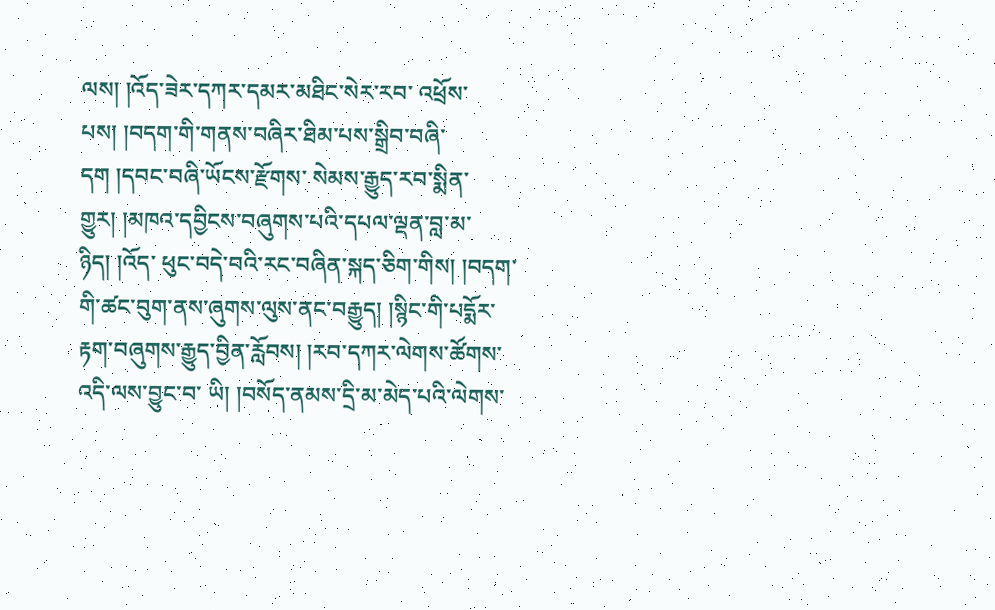ལས། །འོད་ཟེར་དཀར་དམར་མཐིང་སེར་རབ་ འཕྲོས་པས། །བདག་གི་གནས་བཞིར་ཐིམ་པས་སྒྲིབ་བཞི་དག །དབང་བཞི་ཡོངས་རྫོགས་ སེམས་རྒྱུད་རབ་སྨིན་གྱུར། །མཁའ་དབྱིངས་བཞུགས་པའི་དཔལ་ལྡན་བླ་མ་ཉིད། །འོད་ ཕུང་བདེ་བའི་རང་བཞིན་སྐད་ཅིག་གིས། །བདག་གི་ཚང་བུག་ནས་ཞུགས་ལུས་ནང་བརྒྱུད། །སྙིང་གི་པདྨོར་རྟག་བཞུགས་རྒྱུད་བྱིན་རློབས། །རབ་དཀར་ལེགས་ཚོགས་འདི་ལས་བྱུང་བ་ ཡི། །བསོད་ནམས་དྲི་མ་མེད་པའི་ལེགས་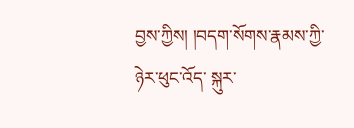བྱས་ཀྱིས། །བདག་སོགས་རྣམས་ཀྱི་ཉེར་ཕུང་འོད་ སྐུར་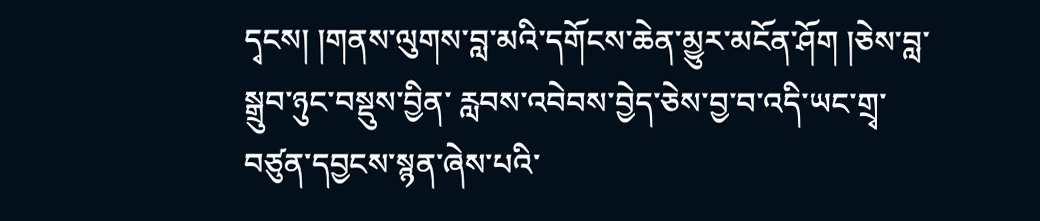དྭངས། །གནས་ལུགས་བླ་མའི་དགོངས་ཆེན་མྱུར་མངོན་ཤོག །ཅེས་བླ་སྒྲུབ་ཉུང་བསྡུས་བྱིན་ རླབས་འབེབས་བྱེད་ཅེས་བྱ་བ་འདི་ཡང་གྲྭ་བཙུན་དབྱངས་སྙན་ཞེས་པའི་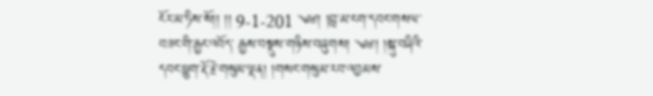ངོར་མ་ཏིས་སོ།། །། 9-1-201 ༄༅། །བླ་མ་ངག་དབང་གསལ་བཟང་གི་རྒྱང་འབོད་ རྒྱས་བསྡུས་གཉིས་བཞུགས། ༄༅། །སྐུ་བཞིའི་དབང་ཕྱུག་རྡོ་རྗེ་གསུམ་ལྡན། །གསང་གསུམ་རབ་འབྱམས་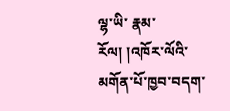ལྷ་ཡི་ རྣམ་རོལ། །འཁོར་ལོའི་མགོན་པོ་ཁྱབ་བདག་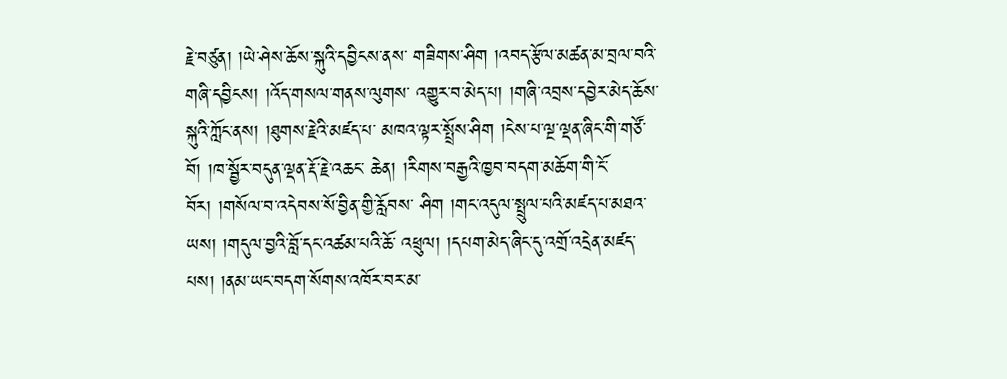རྗེ་བཙུན། །ཡེ་ཤེས་ཆོས་སྐུའི་དབྱིངས་ནས་ གཟིགས་ཤིག །འབད་རྩོལ་མཚན་མ་བྲལ་བའི་གཞི་དབྱིངས། །འོད་གསལ་གནས་ལུགས་ འགྱུར་བ་མེད་པ། །གཞི་འབྲས་དབྱེར་མེད་ཆོས་སྐུའི་ཀློང་ནས། །ཐུགས་རྗེའི་མཛད་པ་ མཁའ་ལྟར་སྤྲོས་ཤིག །ངེས་པ་ལྔ་ལྡན་ཞིང་གི་གཙོ་བོ། །ཁ་སྦྱོར་བདུན་ལྡན་རྡོ་རྗེ་འཆང་ ཆེན། །རིགས་བརྒྱའི་ཁྱབ་བདག་མཆོག་གི་ངོ་བོར། །གསོལ་བ་འདེབས་སོ་བྱིན་གྱི་རློབས་ ཤིག །གང་འདུལ་སྤྲུལ་པའི་མཛད་པ་མཐའ་ཡས། །གདུལ་བྱའི་བློ་དང་འཚམ་པའི་ཆོ་ འཕྲུལ། །དཔག་མེད་ཞིང་དུ་འགྲོ་འདྲེན་མཛད་པས། །ནམ་ཡང་བདག་སོགས་འཁོར་བར་མ་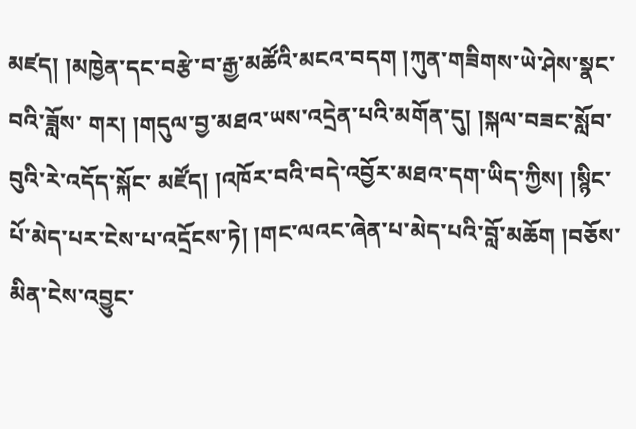མཛད། །མཁྱེན་དང་བརྩེ་བ་རྒྱ་མཚོའི་མངའ་བདག །ཀུན་གཟིགས་ཡེ་ཤེས་སྣང་བའི་ཟློས་ གར། །གདུལ་བྱ་མཐའ་ཡས་འདྲེན་པའི་མགོན་དུ། །སྐལ་བཟང་སློབ་བུའི་རེ་འདོད་སྐོང་ མཛོད། །འཁོར་བའི་བདེ་འབྱོར་མཐའ་དག་ཡིད་ཀྱིས། །སྙིང་པོ་མེད་པར་ངེས་པ་འདྲོངས་ཏེ། །གང་ལའང་ཞེན་པ་མེད་པའི་བློ་མཆོག །བཅོས་མིན་ངེས་འབྱུང་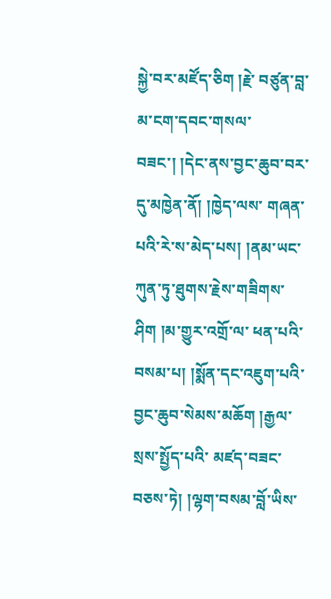སྐྱེ་བར་མཛོད་ཅིག །རྗེ་ བཙུན་བླ་མ་ངག་དབང་གསལ་བཟང་། །དེང་ནས་བྱང་ཆུབ་བར་དུ་མཁྱེན་ནོ། །ཁྱེད་ལས་ གཞན་པའི་རེ་ས་མེད་པས། །ནམ་ཡང་ཀུན་ཏུ་ཐུགས་རྗེས་གཟིགས་ཤིག །མ་གྱུར་འགྲོ་ལ་ ཕན་པའི་བསམ་པ། །སྨོན་དང་འཇུག་པའི་བྱང་ཆུབ་སེམས་མཆོག །རྒྱལ་སྲས་སྤྱོད་པའི་ མཛད་བཟང་བཅས་ཏེ། །ལྷག་བསམ་བློ་ཡིས་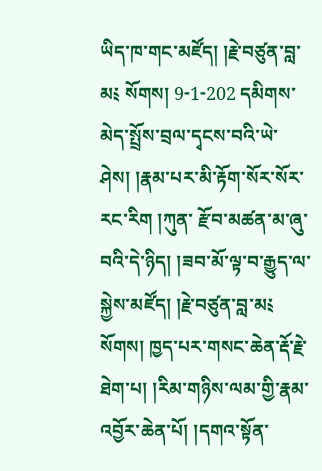ཡིད་ཁ་གང་མཛོད། །རྗེ་བཙུན་བླ་མ༴ སོགས། 9-1-202 དམིགས་མེད་སྤྲོས་བྲལ་དྭངས་བའི་ཡེ་ཤེས། །རྣམ་པར་མི་རྟོག་སོར་སོར་རང་རིག །ཀུན་ རྫོབ་མཚན་མ་ཞུ་བའི་དེ་ཉིད། །ཟབ་མོ་ལྟ་བ་རྒྱུད་ལ་སྐྱེས་མཛོད། །རྗེ་བཙུན་བླ་མ༴ སོགས། ཁྱད་པར་གསང་ཆེན་རྡོ་རྗེ་ཐེག་པ། །རིམ་གཉིས་ལམ་གྱི་རྣམ་འབྱོར་ཆེན་པོ། །དགའ་སྟོན་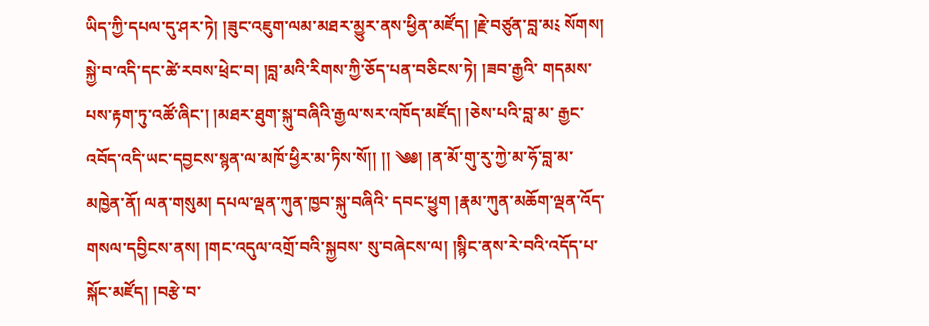ཡིད་ཀྱི་དཔལ་དུ་ཤར་ཏེ། །ཟུང་འཇུག་ལམ་མཐར་མྱུར་ནས་ཕྱིན་མཛོད། །རྗེ་བཙུན་བླ་མ༴ སོགས། སྐྱེ་བ་འདི་དང་ཚེ་རབས་ཕྲེང་བ། །བླ་མའི་རིགས་ཀྱི་ཅོད་པན་བཅིངས་ཏེ། །ཟབ་རྒྱའི་ གདམས་པས་རྟག་ཏུ་འཚོ་ཞིང་། །མཐར་ཐུག་སྐུ་བཞིའི་རྒྱལ་སར་འཁོད་མཛོད། །ཅེས་པའི་བླ་མ་ རྒྱང་འབོད་འདི་ཡང་དབྱངས་སྙན་ལ་མཁོ་ཕྱིར་མ་ཏིས་སོ།། །། ༄༅། །ན་མོ་གུ་རུ་ཀྱེ་མ་ཧོ་བླ་མ་མཁྱེན་ནོ། ལན་གསུམ། དཔལ་ལྡན་ཀུན་ཁྱབ་སྐུ་བཞིའི་ དབང་ཕྱུག །རྣམ་ཀུན་མཆོག་ལྡན་འོད་གསལ་དབྱིངས་ནས། །གང་འདུལ་འགྲོ་བའི་སྐྱབས་ སུ་བཞེངས་ལ། །སྙིང་ནས་རེ་བའི་འདོད་པ་སྐོང་མཛོད། །བརྩེ་བ་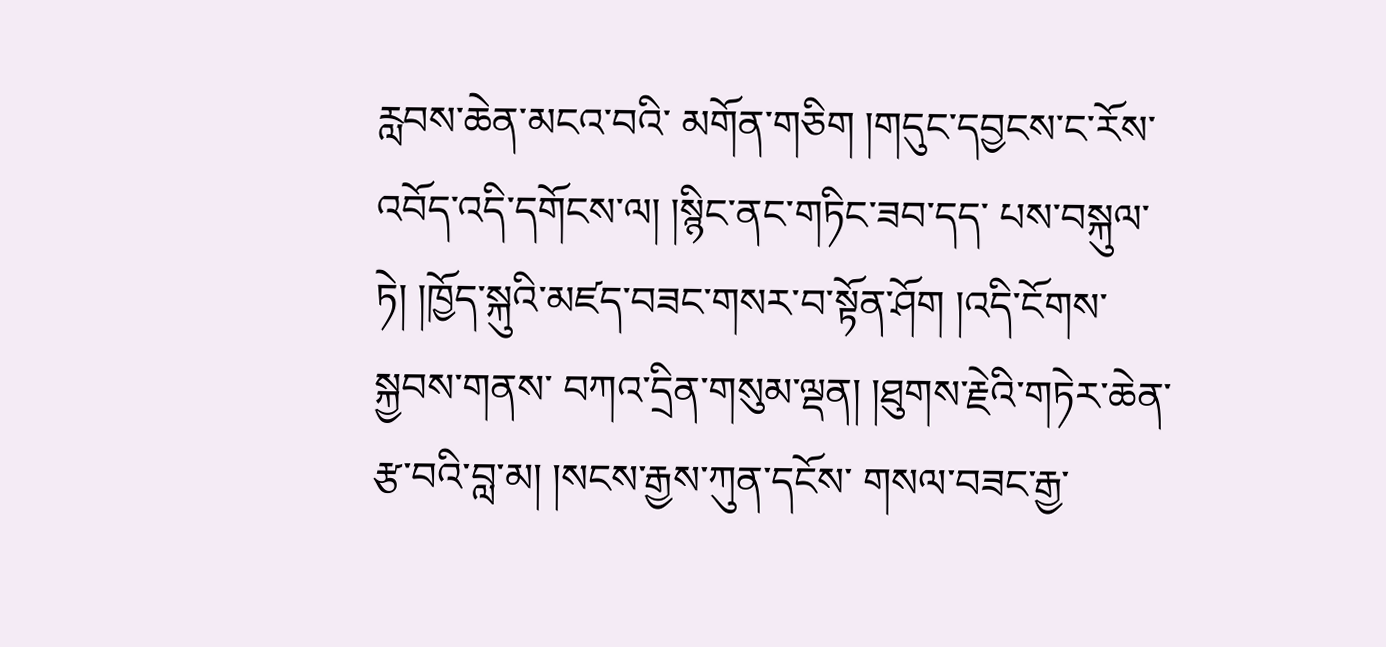རླབས་ཆེན་མངའ་བའི་ མགོན་གཅིག །གདུང་དབྱངས་ང་རོས་འབོད་འདི་དགོངས་ལ། །སྙིང་ནང་གཏིང་ཟབ་དད་ པས་བསྐུལ་ཏེ། །ཁྱོད་སྐུའི་མཛད་བཟང་གསར་བ་སྟོན་ཤོག །འདི་ངོགས་སྐྱབས་གནས་ བཀའ་དྲིན་གསུམ་ལྡན། །ཐུགས་རྗེའི་གཏེར་ཆེན་རྩ་བའི་བླ་མ། །སངས་རྒྱས་ཀུན་དངོས་ གསལ་བཟང་རྒྱ་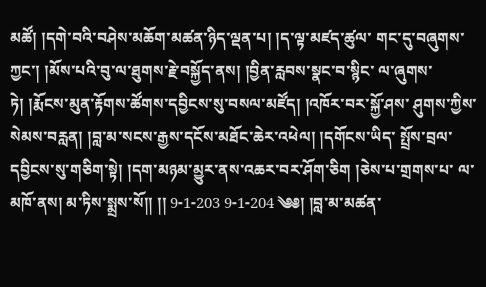མཚོ། །དགེ་བའི་བཤེས་མཆོག་མཚན་ཉིད་ལྡན་པ། །ད་ལྟ་མཛད་ཚུལ་ གང་དུ་བཞུགས་ཀྱང་། །མོས་པའི་བུ་ལ་ཐུགས་རྗེ་བསྐྱོད་ནས། །བྱིན་རླབས་སྣང་བ་སྙིང་ ལ་ཞུགས་ཏེ། །རྨོངས་མུན་རྟོགས་ཚོགས་དབྱིངས་སུ་བསལ་མཛོད། །འཁོར་བར་སྐྱོ་ཤས་ ཤུགས་ཀྱིས་སེམས་བརླན། །བླ་མ་སངས་རྒྱས་དངོས་མཐོང་ཆེར་འཕེལ། །དགོངས་ཡིད་ སྤྲོས་བྲལ་དབྱིངས་སུ་གཅིག་སྟེ། །དག་མཉམ་མྱུར་ནས་འཆར་བར་ཤོག་ཅིག །ཅེས་པ་གྲགས་པ་ ལ་མཁོ་ནས། མ་ཏིས་སྨྲས་སོ།། །། 9-1-203 9-1-204 ༄༅། །བླ་མ་མཚན་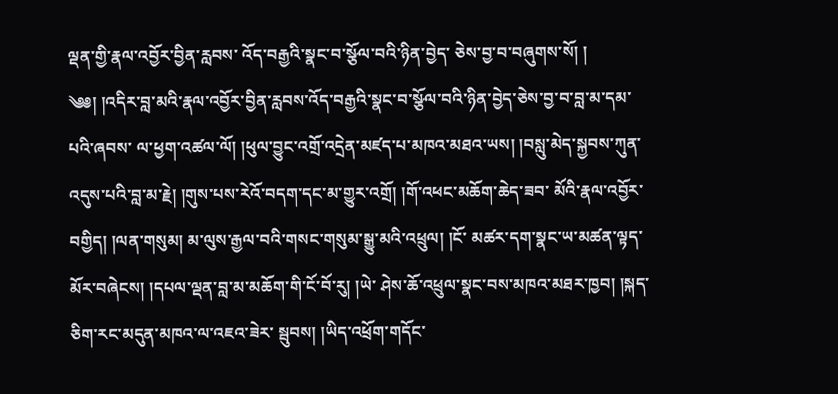ལྡན་གྱི་རྣལ་འབྱོར་བྱིན་རླབས་ འོད་བརྒྱའི་སྣང་བ་སྩོལ་བའི་ཉིན་བྱེད་ ཅེས་བྱ་བ་བཞུགས་སོ། ། ༄༅། །འདིར་བླ་མའི་རྣལ་འབྱོར་བྱིན་རླབས་འོད་བརྒྱའི་སྣང་བ་སྩོལ་བའི་ཉིན་བྱེད་ཅེས་བྱ་བ་བླ་མ་དམ་པའི་ཞབས་ ལ་ཕྱག་འཚལ་ལོ། །ཕུལ་བྱུང་འགྲོ་འདྲེན་མཛད་པ་མཁའ་མཐའ་ཡས། །བསླུ་མེད་སྐྱབས་ཀུན་ འདུས་པའི་བླ་མ་རྗེ། །གུས་པས་རེའོ་བདག་དང་མ་གྱུར་འགྲོ། །གོ་འཕང་མཆོག་ཆེད་ཟབ་ མོའི་རྣལ་འབྱོར་བགྱིད། །ལན་གསུམ། མ་ལུས་རྒྱལ་བའི་གསང་གསུམ་སྒྱུ་མའི་འཕྲུལ། །ངོ་ མཚར་དག་སྣང་ཡ་མཚན་ལྟད་མོར་བཞེངས། །དཔལ་ལྡན་བླ་མ་མཆོག་གི་ངོ་བོ་རུ། །ཡེ་ ཤེས་ཆོ་འཕྲུལ་སྣང་བས་མཁའ་མཐར་ཁྱབ། །སྐད་ཅིག་རང་མདུན་མཁའ་ལ་འཇའ་ཟེར་ སྦུབས། །ཡིད་འཕྲོག་གདོང་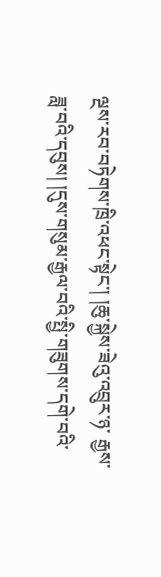ལྔས་རབ་བཏེགས་ཁྲི་འཕང་སྟེང་། །ཆུ་སྐྱེས་ཟེའུ་འབྲུར་ཉ་ རྒྱས་ཟླ་བའི་དབུས། །དུས་གསུམ་རྒྱལ་བའི་སྤྱི་གཟུགས་དགེ་བའི་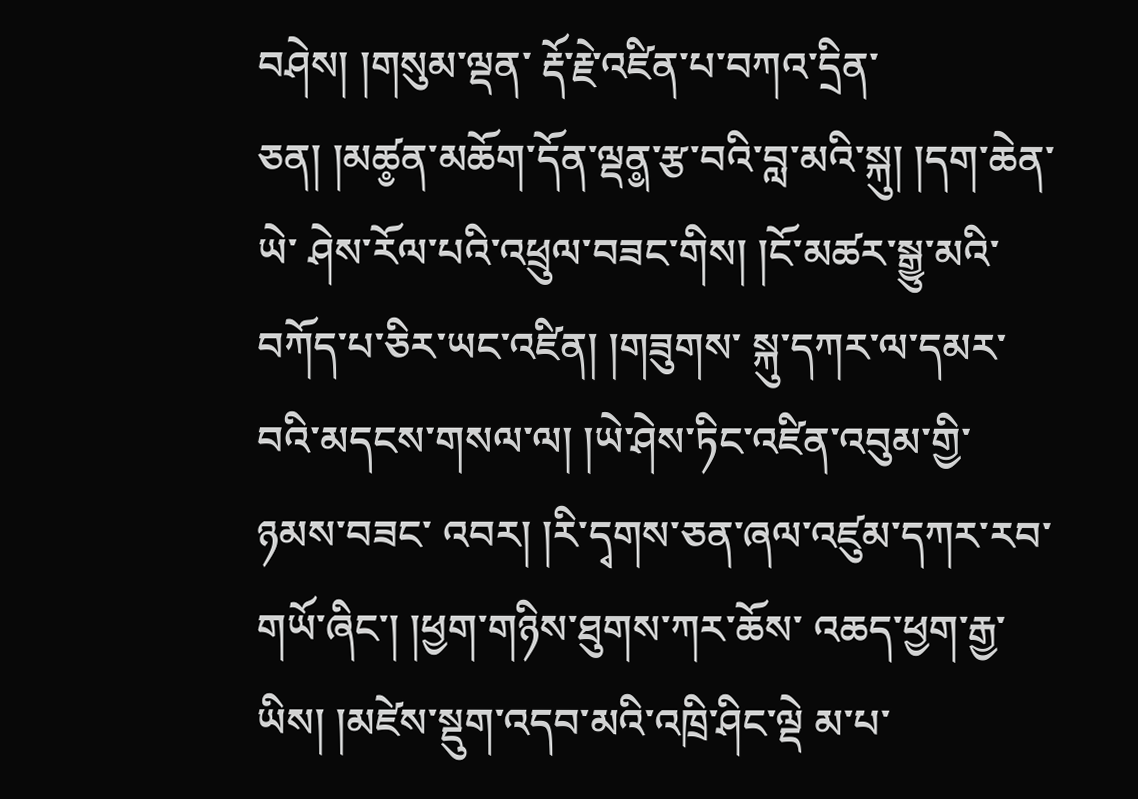བཤེས། །གསུམ་ལྡན་ རྡོ་རྗེ་འཛིན་པ་བཀའ་དྲིན་ཅན། །མཚ༵ན་མཆོག་དོན་ལྡན༵་རྩ་བའི་བླ་མའི་སྐུ། །དག་ཆེན་ཡེ་ ཤེས་རོལ་པའི་འཕྲུལ་བཟང་གིས། །ངོ་མཚར་སྒྱུ་མའི་བཀོད་པ་ཅིར་ཡང་འཛིན། །གཟུགས་ སྐུ་དཀར་ལ་དམར་བའི་མདངས་གསལ་ལ། །ཡེ་ཤེས་ཏིང་འཛིན་འབུམ་གྱི་ཉམས་བཟང་ འབར། །རི་དྭགས་ཅན་ཞལ་འཛུམ་དཀར་རབ་གཡོ་ཞིང་། །ཕྱག་གཉིས་ཐུགས་ཀར་ཆོས་ འཆད་ཕྱག་རྒྱ་ཡིས། །མཛེས་སྡུག་འདབ་མའི་འཁྲི་ཤིང་ལྡེ མ་པ་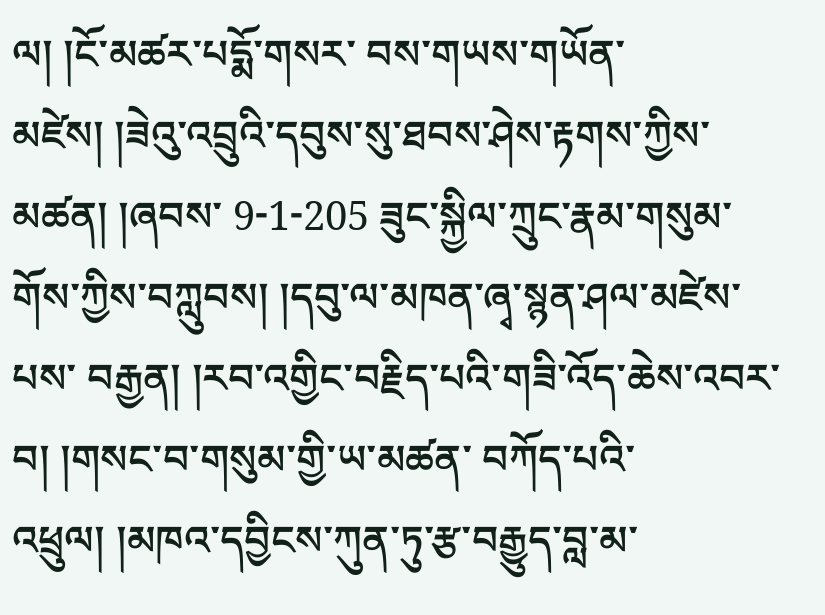ལ། །ངོ་མཚར་པདྨོ་གསར་ བས་གཡས་གཡོན་མཛེས། །ཟེའུ་འབྲུའི་དབུས་སུ་ཐབས་ཤེས་རྟགས་ཀྱིས་མཚན། །ཞབས་ 9-1-205 ཟུང་སྐྱིལ་ཀྲུང་རྣམ་གསུམ་གོས་ཀྱིས་བཀླུབས། །དབུ་ལ་མཁན་ཞྭ་སྙན་ཤལ་མཛེས་པས་ བརྒྱན། །རབ་འགྱིང་བརྗིད་པའི་གཟི་འོད་ཆེས་འབར་བ། །གསང་བ་གསུམ་གྱི་ཡ་མཚན་ བཀོད་པའི་འཕྲུལ། །མཁའ་དབྱིངས་ཀུན་ཏུ་རྩ་བརྒྱུད་བླ་མ་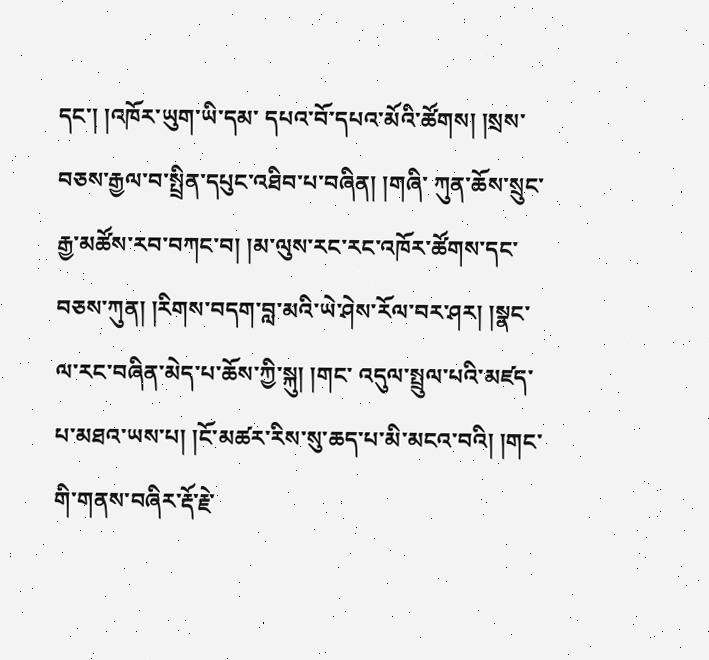དང་། །འཁོར་ཡུག་ཡི་དམ་ དཔའ་བོ་དཔའ་མོའི་ཚོགས། །སྲས་བཅས་རྒྱལ་བ་སྤྲིན་དཔུང་འཐིབ་པ་བཞིན། །གཞི་ ཀུན་ཆོས་སྲུང་རྒྱ་མཚོས་རབ་བཀང་བ། །མ་ལུས་རང་རང་འཁོར་ཚོགས་དང་བཅས་ཀུན། །རིགས་བདག་བླ་མའི་ཡེ་ཤེས་རོལ་བར་ཤར། །སྣང་ལ་རང་བཞིན་མེད་པ་ཆོས་ཀྱི་སྐུ། །གང་ འདུལ་སྤྲུལ་པའི་མཛད་པ་མཐའ་ཡས་པ། །ངོ་མཚར་རིས་སུ་ཆད་པ་མི་མངའ་བའི། །གང་ གི་གནས་བཞིར་རྡོ་རྗེ་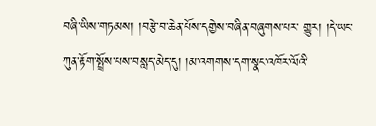བཞི་ཡིས་གཏམས། །བརྩེ་བ་ཆེན་པོས་དགྱེས་བཞིན་བཞུགས་པར་ གྱུར། །དེ་ཡང་ཀུན་རྟོག་སྤྲོས་པས་བསླད་མེད་དུ། །མ་འགགས་དག་སྣང་འཁོར་ལོའི་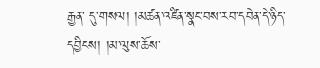རྒྱན་ དུ་གསལ། །མཚན་འཛིན་སྣང་བས་རབ་དབེན་དེ་ཉིད་དབྱིངས། །མ་ལུས་ཆོས་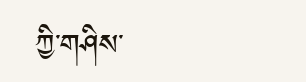ཀྱི་གཤིས་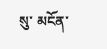སུ་ མངོན་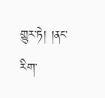གྱུར་ཏེ། །ནང་རིག་